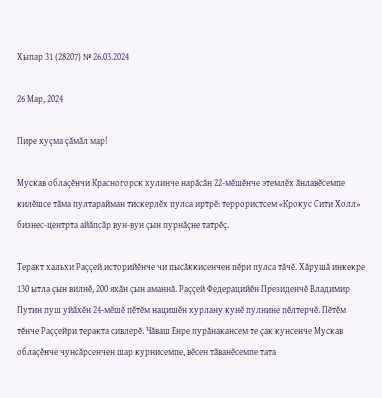Хыпар 31 (28207) № 26.03.2024

26 Мар, 2024

Пире хуçма çăмăл мар!

Мускав облаçĕнчи Красногорск хулинче нарăсăн 22-мĕшĕнче этемлĕх ăнлавĕсемпе килĕшсе тăма пултарайман тискерлĕх пулса иртрĕ: террористсем «Крокус Сити Холл» бизнес-центрта айăпсăр вун-вун çын пурнăçне татрĕç.

Теракт хальхи Раççей историйĕнче чи пысăккисенчен пĕри пулса тăчĕ. Хăрушă инкекре 130 ытла çын вилнĕ, 200 яхăн çын аманнă. Раççей Федерацийĕн Президенчĕ Владимир Путин пуш уйăхĕн 24-мĕшĕ пĕтĕм нацишĕн хурлану кунĕ пулнине пĕлтерчĕ. Пĕтĕм тĕнче Раççейри теракта сивлерĕ. Чăваш Енре пурăнакансем те çак кунсенче Мускав облаçĕнче чунсăрсенчен шар курнисемпе, вĕсен тăванĕсемпе тата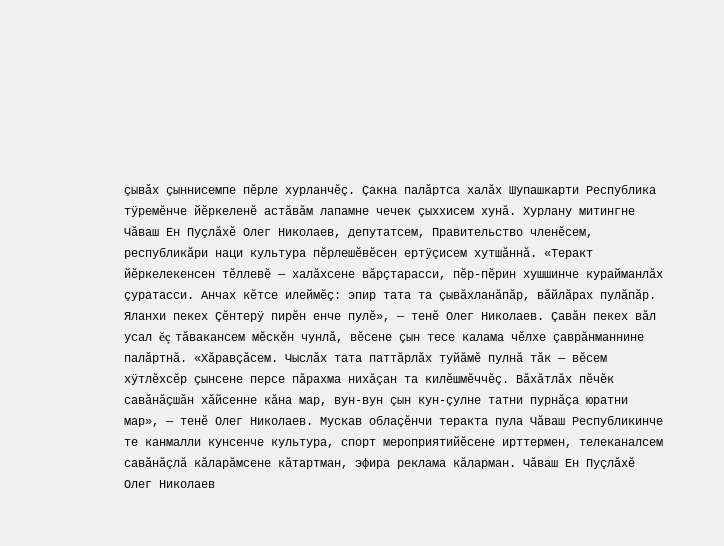çывăх çыннисемпе пĕрле хурланчĕç. Çакна палăртса халăх Шупашкарти Республика тÿремĕнче йĕркеленĕ астăвăм лапамне чечек çыххисем хунă. Хурлану митингне Чăваш Ен Пуçлăхĕ Олег Николаев, депутатсем, Правительство членĕсем, республикăри наци культура пĕрлешĕвĕсен ертÿçисем хутшăннă. «Теракт йĕркелекенсен тĕллевĕ — халăхсене вăрçтарасси, пĕр-пĕрин хушшинче курайманлăх çуратасси. Анчах кĕтсе илеймĕç: эпир тата та çывăхланăпăр, вăйлăрах пулăпăр. Яланхи пекех Çĕнтерÿ пирĕн енче пулĕ», — тенĕ Олег Николаев. Çавăн пекех вăл усал ĕç тăвакансем мĕскĕн чунлă, вĕсене çын тесе калама чĕлхе çаврăнманнине палăртнă. «Хăравçăсем. Чыслăх тата паттăрлăх туйăмĕ пулнă тăк — вĕсем хÿтлĕхсĕр çынсене персе пăрахма нихăçан та килĕшмĕччĕç. Вăхăтлăх пĕчĕк савăнăçшăн хăйсенне кăна мар, вун-вун çын кун-çулне татни пурнăçа юратни мар», — тенĕ Олег Николаев. Мускав облаçĕнчи теракта пула Чăваш Республикинче те канмалли кунсенче культура, спорт мероприятийĕсене ирттермен, телеканалсем савăнăçлă кăларăмсене кăтартман, эфира реклама кăларман. Чăваш Ен Пуçлăхĕ Олег Николаев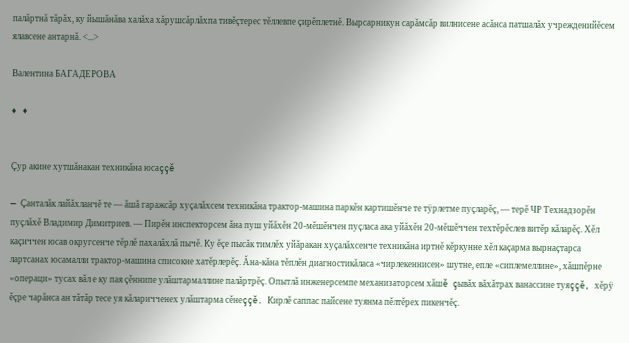палăртнă тăрăх, ку йышăнăва халăха хăрушсăрлăхпа тивĕçтерес тĕллевпе çирĕплетнĕ. Вырсарникун сарăмсăр вилнисене асăнса патшалăх учрежденийĕсем ялавсене антарнă. <...>

Валентина БАГАДЕРОВА

♦   ♦


Çур акине хутшăнакан техникăна юсаççĕ

— Çанталăк лайăхланчĕ те — ăшă гаражсăр хуçалăхсем техникăна трактор-машина паркĕн картишĕнче те тÿрлетме пуçларĕç, — терĕ ЧР Технадзорĕн пуçлăхĕ Владимир Димитриев. — Пирĕн инспекторсем ăна пуш уйăхĕн 20-мĕшĕнчен пуçласа ака уйăхĕн 20-мĕшĕччен техтĕрĕслев витĕр кăларĕç. Хĕл каçиччен юсав округсенче тĕрлĕ пахалăхлă пычĕ. Ку ĕçе пысăк тимлĕх уйăракан хуçалăхсенче техникăна иртнĕ кĕркунне хĕл каçарма вырнаçтарса лартсанах юсамалли трактор-машина списокне хатĕрлерĕç. Ăна-кăна тĕплĕн диагностикăласа «чирлекеннисен» шутне, епле «сиплемеллине», хăшпĕрне «операци» тусах вăл е ку пая çĕннипе улăштармаллине палăртрĕç. Опытлă инженерсемпе механизаторсем хăшĕ çывăх вăхăтрах ванассине туяççĕ, хĕрÿ ĕçре чарăнса ан тăтăр тесе уя кăларичченех улăштарма сĕнеççĕ. Кирлĕ саппас пайсене туянма пĕлтĕрех пикенчĕç.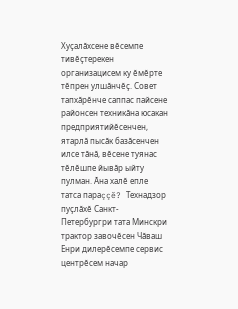Хуçалăхсене вĕсемпе тивĕçтерекен организацисем ку ĕмĕрте тĕпрен улшăнчĕç. Совет тапхăрĕнче саппас пайсене районсен техникăна юсакан предприятийĕсенчен, ятарлă пысăк базăсенчен илсе тăнă, вĕсене туянас тĕлĕшпе йывăр ыйту пулман. Ăна халĕ епле татса параççĕ? Технадзор пуçлăхĕ Санкт-Петербургри тата Минскри трактор завочĕсен Чăваш Енри дилерĕсемпе сервис центрĕсем начар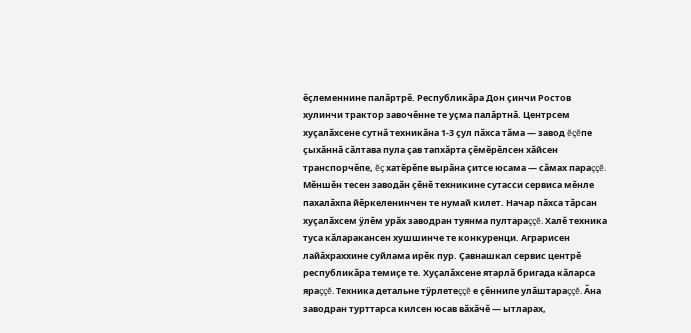ĕçлеменнине палăртрĕ. Республикăра Дон çинчи Ростов хулинчи трактор завочĕнне те уçма палăртнă. Центрсем хуçалăхсене сутнă техникăна 1-3 çул пăхса тăма — завод ĕçĕпе çыхăннă сăлтава пула çав тапхăрта çĕмĕрĕлсен хăйсен транспорчĕпе, ĕç хатĕрĕпе вырăна çитсе юсама — сăмах параççĕ. Мĕншĕн тесен заводăн çĕнĕ техникине сутасси сервиса мĕнле пахалăхпа йĕркеленинчен те нумай килет. Начар пăхса тăрсан хуçалăхсем ÿлĕм урăх заводран туянма пултараççĕ. Халĕ техника туса кăларакансен хушшинче те конкуренци. Аграрисен лайăхраххине суйлама ирĕк пур. Çавнашкал сервис центрĕ республикăра темиçе те. Хуçалăхсене ятарлă бригада кăларса яраççĕ. Техника детальне тÿрлетеççĕ е çĕннипе улăштараççĕ. Ăна заводран турттарса килсен юсав вăхăчĕ — ытларах,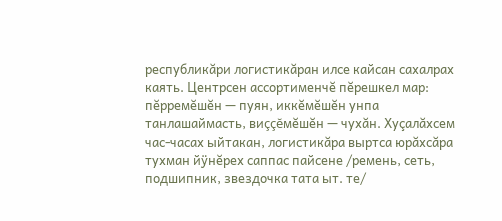республикăри логистикăран илсе кайсан сахалрах каять. Центрсен ассортименчĕ пĕрешкел мар: пĕрремĕшĕн — пуян, иккĕмĕшĕн унпа танлашаймасть, виççĕмĕшĕн — чухăн. Хуçалăхсем час-часах ыйтакан, логистикăра выртса юрăхсăра тухман йÿнĕрех саппас пайсене /ремень, сеть, подшипник, звездочка тата ыт. те/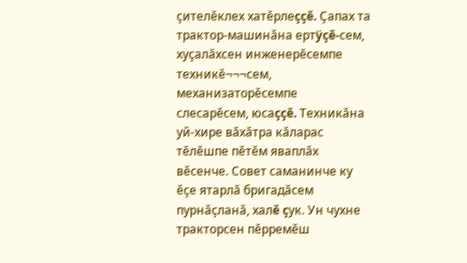çителĕклех хатĕрлеççĕ. Çапах та трактор-машинăна ертÿçĕ-сем, хуçалăхсен инженерĕсемпе техникĕ¬¬¬сем, механизаторĕсемпе слесарĕсем, юсаççĕ. Техникăна уй-хире вăхăтра кăларас тĕлĕшпе пĕтĕм яваплăх вĕсенче. Совет саманинче ку ĕçе ятарлă бригадăсем пурнăçланă, халĕ çук. Ун чухне тракторсен пĕрремĕш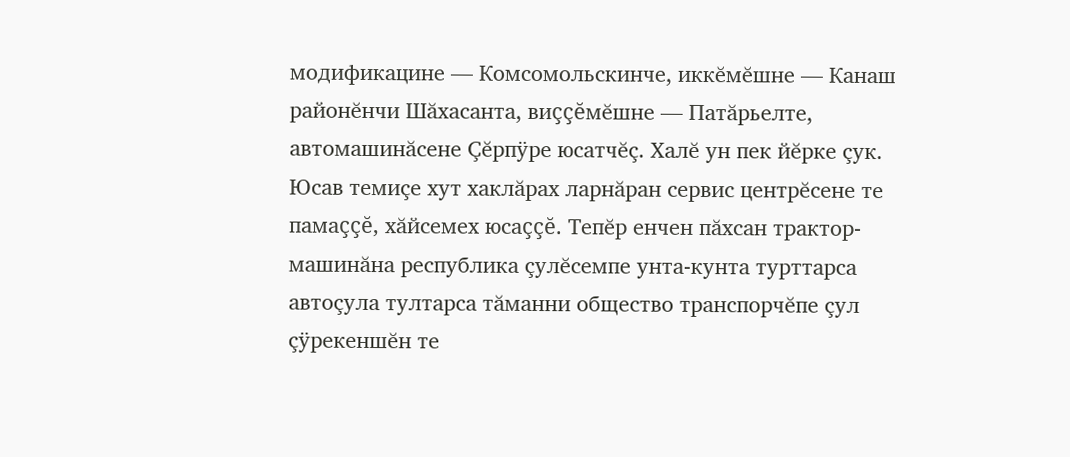модификацине — Комсомольскинче, иккĕмĕшне — Канаш районĕнчи Шăхасанта, виççĕмĕшне — Патăрьелте, автомашинăсене Çĕрпÿре юсатчĕç. Халĕ ун пек йĕрке çук. Юсав темиçе хут хаклăрах ларнăран сервис центрĕсене те памаççĕ, хăйсемех юсаççĕ. Тепĕр енчен пăхсан трактор-машинăна республика çулĕсемпе унта-кунта турттарса автоçула тултарса тăманни общество транспорчĕпе çул çÿрекеншĕн те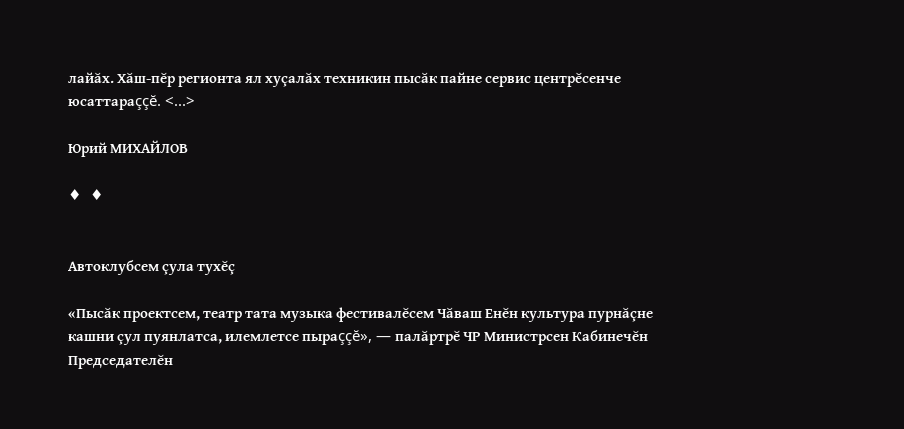лайăх. Хăш-пĕр регионта ял хуçалăх техникин пысăк пайне сервис центрĕсенче юсаттараççĕ. <...>

Юрий МИХАЙЛОВ

♦   ♦


Автоклубсем çула тухĕç

«Пысăк проектсем, театр тата музыка фестивалĕсем Чăваш Енĕн культура пурнăçне кашни çул пуянлатса, илемлетсе пыраççĕ», — палăртрĕ ЧР Министрсен Кабинечĕн Председателĕн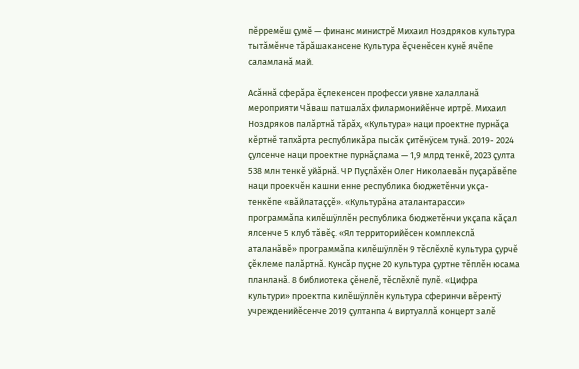пĕрремĕш çумĕ — финанс министрĕ Михаил Ноздряков культура тытăмĕнче тăрăшакансене Культура ĕçченĕсен кунĕ ячĕпе саламланă май.

Асăннă сферăра ĕçлекенсен професси уявне халалланă мероприяти Чăваш патшалăх филармонийĕнче иртрĕ. Михаил Ноздряков палăртнă тăрăх, «Культура» наци проектне пурнăçа кĕртнĕ тапхăрта республикăра пысăк çитĕнÿсем тунă. 2019- 2024 çулсенче наци проектне пурнăçлама — 1,9 млрд тенкĕ, 2023 çулта 538 млн тенкĕ уйăрнă. ЧР Пуçлăхĕн Олег Николаевăн пуçарăвĕпе наци проекчĕн кашни енне республика бюджетĕнчи укçа-тенкĕпе «вăйлатаççĕ». «Культурăна аталантарасси» программăпа килĕшÿллĕн республика бюджетĕнчи укçапа кăçал ялсенче 5 клуб тăвĕç. «Ял территорийĕсен комплекслă аталанăвĕ» программăпа килĕшÿллĕн 9 тĕслĕхлĕ культура çурчĕ çĕклеме палăртнă. Кунсăр пуçне 20 культура çуртне тĕплĕн юсама планланă. 8 библиотека çĕнелĕ, тĕслĕхлĕ пулĕ. «Цифра культури» проектпа килĕшÿллĕн культура сферинчи вĕрентÿ учрежденийĕсенче 2019 çултанпа 4 виртуаллă концерт залĕ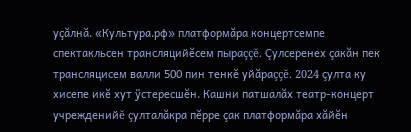уçăлнă. «Культура.рф» платформăра концертсемпе спектакльсен трансляцийĕсем пыраççĕ. Çулсеренех çакăн пек трансляцисем валли 500 пин тенкĕ уйăраççĕ. 2024 çулта ку хисепе икĕ хут ÿстересшĕн. Кашни патшалăх театр-концерт учрежденийĕ çулталăкра пĕрре çак платформăра хăйĕн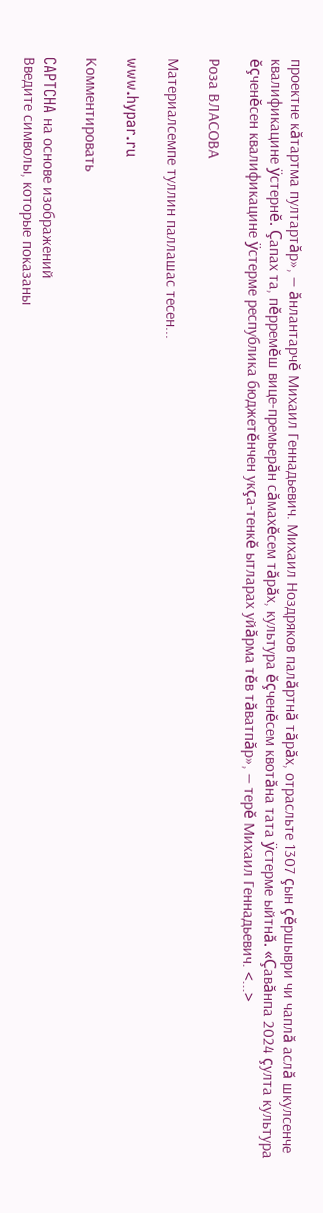проектне кăтартма пултартăр», — ăнлантарчĕ Михаил Геннадьевич. Михаил Ноздряков палăртнă тăрăх, отрасльте 1307 çын çĕршыври чи чаплă аслă шкулсенче квалификацине ÿстернĕ. Çапах та, пĕрремĕш вице-премьерăн сăмахĕсем тăрăх, культура ĕçченĕсем квотăна тата ÿстерме ыйтнă. «Çавăнпа 2024 çулта культура ĕçченĕсен квалификацине ÿстерме республика бюджетĕнчен укçа-тенкĕ ытларах уйăрма тĕв тăватпăр», — терĕ Михаил Геннадьевич. <...>

Роза ВЛАСОВА

Материалсемпе туллин паллашас тесен...

www.hypar.ru

Комментировать

CAPTCHA на основе изображений
Введите символы, которые показаны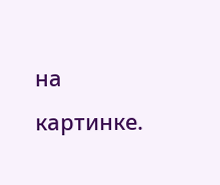на картинке.